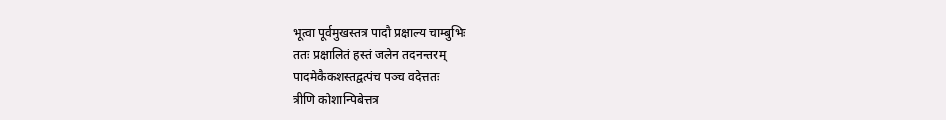भूत्वा पूर्वमुखस्तत्र पादौ प्रक्षाल्य चाम्बुभिः
ततः प्रक्षालितं हस्तं जलेन तदनन्तरम्
पादमेकैकशस्तद्वत्पंच पञ्च वदेत्ततः
त्रीणि कोशान्पिबेत्तत्र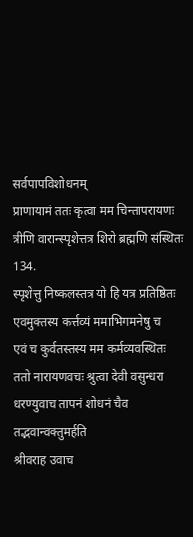सर्वपापविशोधनम्
प्राणायामं ततः कृत्वा मम चिन्तापरायणः
त्रीणि वारान्स्पृशेत्तत्र शिरो ब्रह्मणि संस्थितः 134.
स्पृशेत्तु निष्कलस्तत्र यो हि यत्र प्रतिष्ठितः
एवमुक्तस्य कर्त्तव्यं ममाभिगमनेषु च
एवं च कुर्वतस्तस्य मम कर्मव्यवस्थितः
ततो नारायणवचः श्रुत्वा देवी वसुन्धरा
धरण्युवाच तापनं शोधनं चैव तद्भवान्वक्तुमर्हति
श्रीवराह उवाच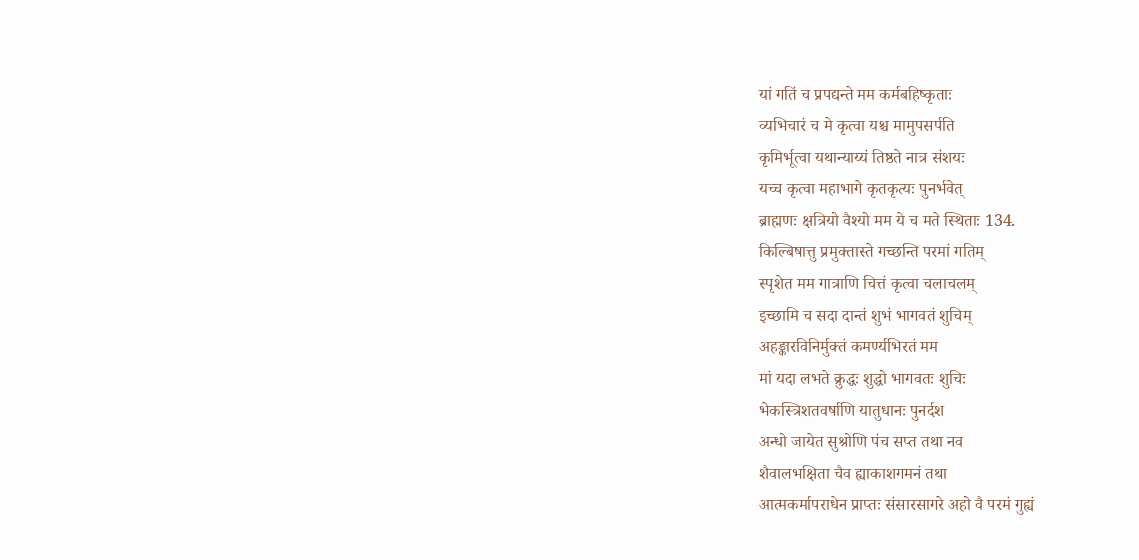यां गतिं च प्रपद्यन्ते मम कर्मबहिष्कृताः
व्यभिचारं च मे कृत्वा यश्च मामुपसर्पति
कृमिर्भूत्वा यथान्याय्यं तिष्ठते नात्र संशयः
यच्च कृत्वा महाभागे कृतकृत्यः पुनर्भवेत्
ब्राह्मणः क्षत्रियो वैश्यो मम ये च मते स्थिताः 134.
किल्बिषात्तु प्रमुक्तास्ते गच्छन्ति परमां गतिम्
स्पृशेत मम गात्राणि चित्तं कृत्वा चलाचलम्
इच्छामि च सदा दान्तं शुभं भागवतं शुचिम्
अहङ्कारविनिर्मुक्तं कमर्ण्यभिरतं मम
मां यदा लभते क्रुद्धः शुद्धो भागवतः शुचिः
भेकस्त्रिशतवर्षाणि यातुधानः पुनर्दश
अन्धो जायेत सुश्रोणि पंच सप्त तथा नव
शैवालभक्षिता चैव ह्याकाशगमनं तथा
आत्मकर्मापराधेन प्राप्तः संसारसागरे अहो वै परमं गुह्यं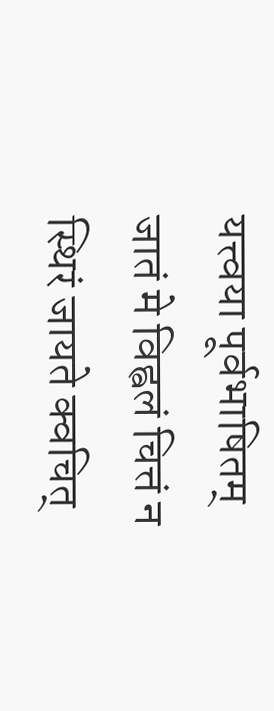यत्त्वया पूर्वभाषितम्
जातं मे विह्वलं चित्तं न स्थिरं जायते क्वचित्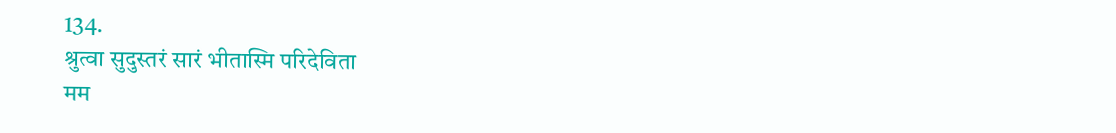134.
श्रुत्वा सुदुस्तरं सारं भीतास्मि परिदेविता
मम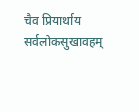चैव प्रियार्थाय सर्वलोकसुखावहम्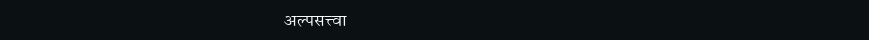अल्पसत्त्वा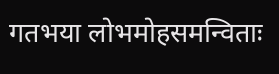गतभया लोभमोहसमन्विताः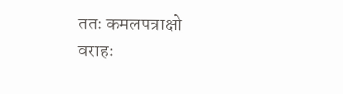ततः कमलपत्राक्षो वराहः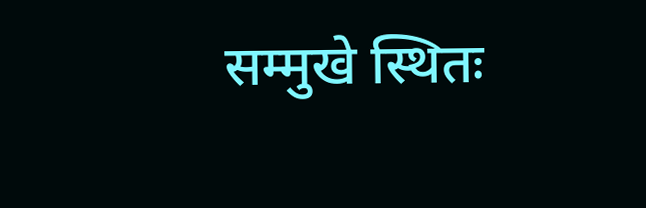सम्मुखे स्थितः